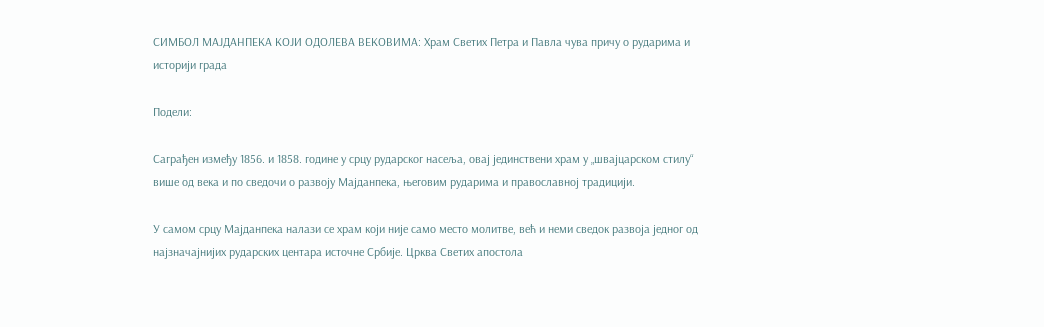СИМБОЛ МАЈДАНПЕКА КОЈИ ОДОЛЕВА ВЕКОВИМА: Храм Светих Петра и Павла чува причу о рударима и историји града

Подели:

Саграђен између 1856. и 1858. године у срцу рударског насеља, овај јединствени храм у „швајцарском стилу“ више од века и по сведочи о развоју Мајданпека, његовим рударима и православној традицији.

У самом срцу Мајданпека налази се храм који није само место молитве, већ и неми сведок развоја једног од најзначајнијих рударских центара источне Србије. Црква Светих апостола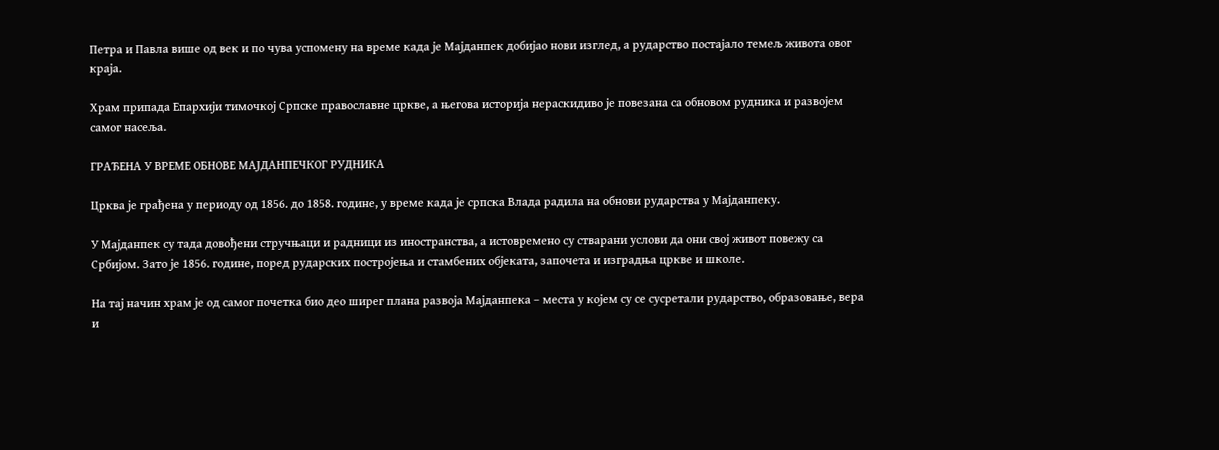Петра и Павла више од век и по чува успомену на време када је Мајданпек добијао нови изглед, а рударство постајало темељ живота овог краја.

Храм припада Епархији тимочкој Српске православне цркве, а његова историја нераскидиво је повезана са обновом рудника и развојем самог насеља.

ГРАЂЕНА У ВРЕМЕ ОБНОВЕ МАЈДАНПЕЧКОГ РУДНИКА

Црква је грађена у периоду од 1856. до 1858. године, у време када је српска Влада радила на обнови рударства у Мајданпеку.

У Мајданпек су тада довођени стручњаци и радници из иностранства, а истовремено су стварани услови да они свој живот повежу са Србијом. Зато је 1856. године, поред рударских постројења и стамбених објеката, започета и изградња цркве и школе.

На тај начин храм је од самог почетка био део ширег плана развоја Мајданпека – места у којем су се сусретали рударство, образовање, вера и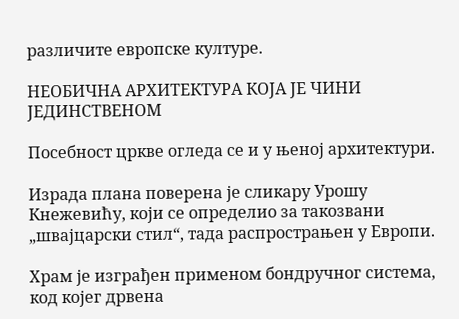различите европске културе.

НЕОБИЧНА АРХИТЕКТУРА КОЈА ЈЕ ЧИНИ ЈЕДИНСТВЕНОМ

Посебност цркве огледа се и у њеној архитектури.

Израда плана поверена је сликару Урошу Кнежевићу, који се определио за такозвани „швајцарски стил“, тада распрострањен у Европи.

Храм је изграђен применом бондручног система, код којег дрвена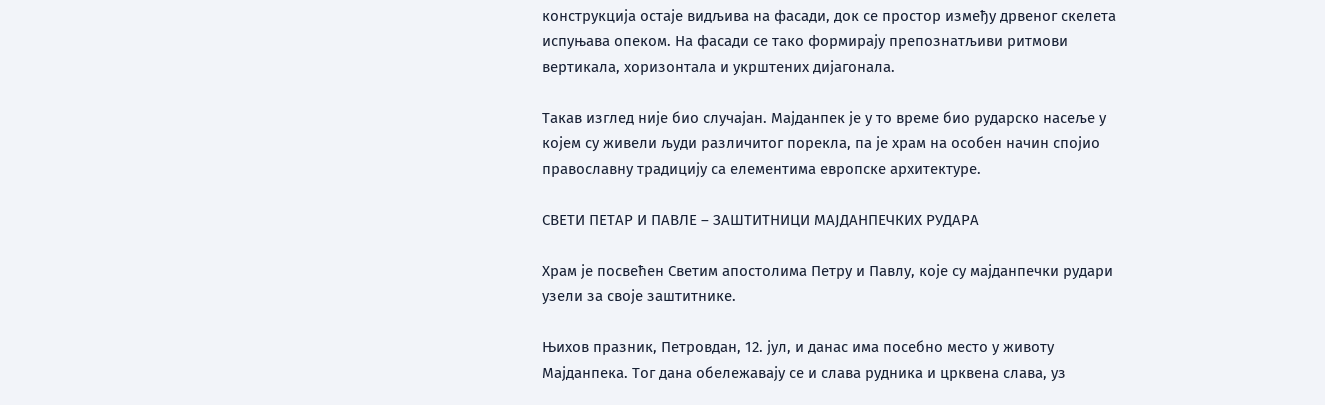конструкција остаје видљива на фасади, док се простор између дрвеног скелета испуњава опеком. На фасади се тако формирају препознатљиви ритмови вертикала, хоризонтала и укрштених дијагонала.

Такав изглед није био случајан. Мајданпек је у то време био рударско насеље у којем су живели људи различитог порекла, па је храм на особен начин спојио православну традицију са елементима европске архитектуре.

СВЕТИ ПЕТАР И ПАВЛЕ – ЗАШТИТНИЦИ МАЈДАНПЕЧКИХ РУДАРА

Храм је посвећен Светим апостолима Петру и Павлу, које су мајданпечки рудари узели за своје заштитнике.

Њихов празник, Петровдан, 12. јул, и данас има посебно место у животу Мајданпека. Тог дана обележавају се и слава рудника и црквена слава, уз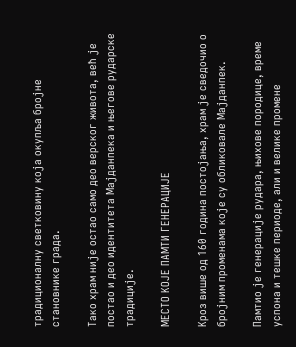традиционалну светковину која окупља бројне становнике града.

Тако храм није остао само део верског живота, већ је постао и део идентитета Мајданпека и његове рударске традиције.

МЕСТО КОЈЕ ПАМТИ ГЕНЕРАЦИЈЕ

Кроз више од 160 година постојања, храм је сведочио о бројним променама које су обликовале Мајданпек.

Памтио је генерације рудара, њихове породице, време успона и тешке периоде, али и велике промене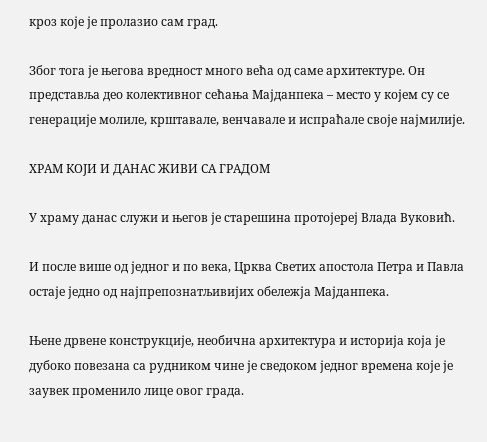кроз које је пролазио сам град.

Због тога је његова вредност много већа од саме архитектуре. Он представља део колективног сећања Мајданпека – место у којем су се генерације молиле, крштавале, венчавале и испраћале своје најмилије.

ХРАМ КОЈИ И ДАНАС ЖИВИ СА ГРАДОМ

У храму данас служи и његов је старешина протојереј Влада Вуковић.

И после више од једног и по века, Црква Светих апостола Петра и Павла остаје једно од најпрепознатљивијих обележја Мајданпека.

Њене дрвене конструкције, необична архитектура и историја која је дубоко повезана са рудником чине је сведоком једног времена које је заувек променило лице овог града.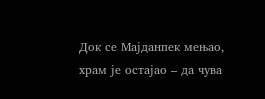Док се Мајданпек мењао, храм је остајао – да чува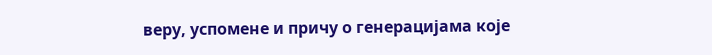веру, успомене и причу о генерацијама које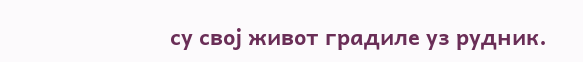су свој живот градиле уз рудник.